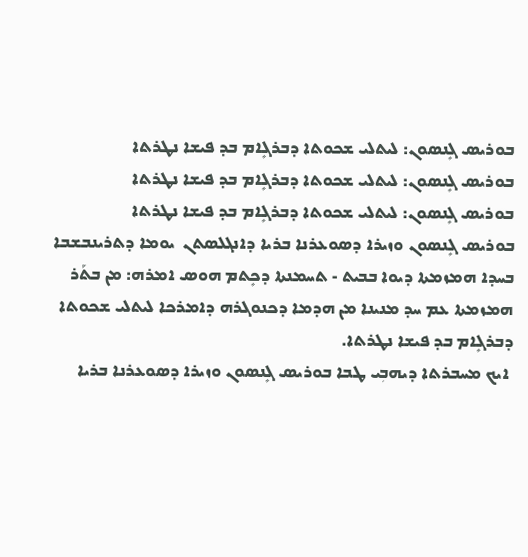ܒܘܪܝܣ ܓܻܢܣܘܢ: ܠܝܬܠܝ ܫܟܘܬܐ ܕܒܪܓܻܐܡ ܒܕ ܦܝܫܐ ܢܛܪܬܐ
ܒܘܪܝܣ ܓܻܢܣܘܢ: ܠܝܬܠܝ ܫܟܘܬܐ ܕܒܪܓܻܐܡ ܒܕ ܦܝܫܐ ܢܛܪܬܐ
ܒܘܪܝܣ ܓܻܢܣܘܢ: ܠܝܬܠܝ ܫܟܘܬܐ ܕܒܪܓܻܐܡ ܒܕ ܦܝܫܐ ܢܛܪܬܐ
ܒܘܪܝܣ ܓܻܢܣܘܢ ܘܙܝܪܐ ܕܣܘܥܪܢܐ ܒܪܝܐ ܕܐܢܓܠܣܬܢ  ܝܘܡܐ ܕܬܪܝܢܒܫܒܐ ܒܚܕܐ ܗܡܙܡܬܐ ܕܝܘܐ ܒܒܝܬ - ܬܚܡܢܬܐ ܕܟܻܬܡ ܗܘܣ ܐܡܪܗ: ܡܢ ܒܬܰܪ ܗܡܙܡܬܐ ܥܡ ܚܕ ܡܢܝܢܐ ܡܢ ܗܕܡܐ ܕܟܢܘܓܪܗ ܕܐܡܪܟܐ ܠܝܬܠܝ ܫܟܘܬܐ ܕܒܪܓܻܐܡ ܒܕ ܦܝܫܐ ܢܛܪܬܐ.
 ܐܝܟ ܡܚܒܪܬܐ ܕܝܗܒܼܝ ܛܒܐ ܒܘܪܝܣ ܓܻܢܣܘܢ ܘܙܝܪܐ ܕܣܘܥܪܢܐ ܒܪܝܐ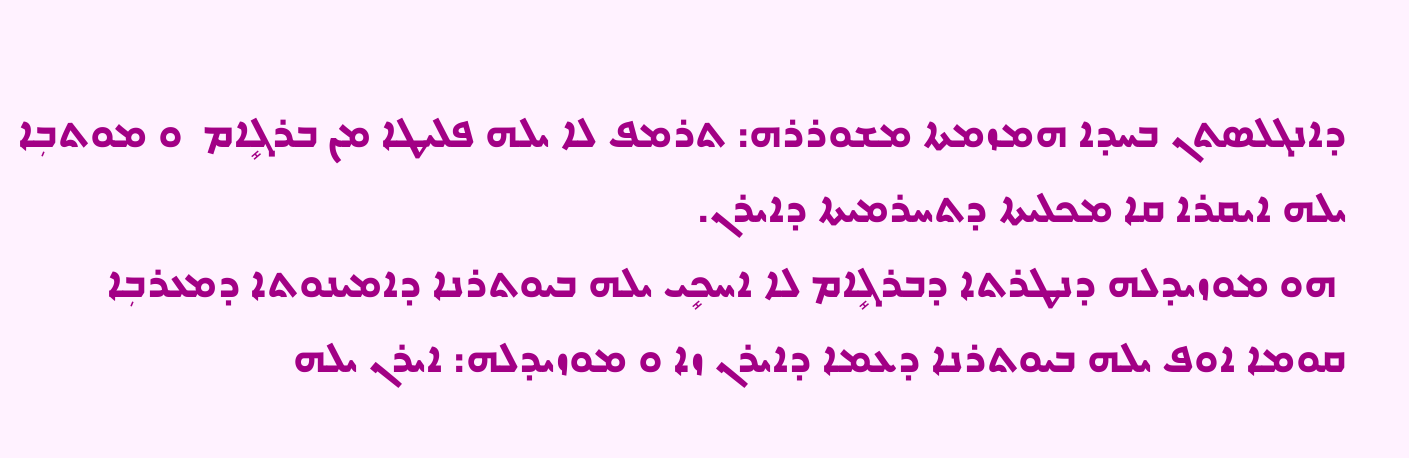ܕܐܢܓܠܣܬܢ ܒܚܕܐ ܗܡܙܡܬܐ ܡܫܘܪܪܗ: ܬܪܡܦ ܠܐ ܝܠܗ ܦܠܝܛܐ ܡܢ ܒܪܓܻܐܡ  ܘ ܡܘܬܒܼܐ ܝܠܗ ܐܝܩܪܐ ܩܐ ܡܟܠܝܬܐ ܕܬܚܪܡܝܬܐ ܕܐܝܪܢ.
 ܗܘ ܡܘܙܝܕܠܗ ܕܢܛܪܬܐ ܕܒܪܓܻܐܡ ܠܐ ܐܚܟܻܝ ܝܠܗ ܒܝܘܬܪܢܐ ܕܐܡܝܢܘܬܐ ܕܡܥܪܒܼܐ ܩܘܡܐ ܐܘܦ ܝܠܗ ܒܝܘܬܪܢܐ ܕܥܡܐ ܕܐܝܪܢ ܙܐ ܘ ܡܘܙܝܕܠܗ: ܐܝܪܢ ܝܠܗ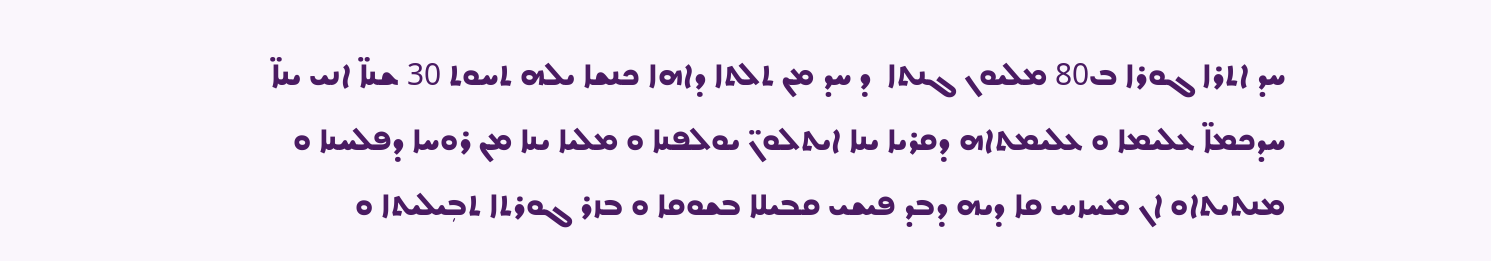ܚܕ ܐܬܪܐ ܓܘܪܐ ܒ80 ܡܠܝܘܢ ܓܢܬܐ  ܕ ܚܕ ܡܢ ܬܠܬܐ ܕܐܗܐ ܟܢܫܐ ܝܠܗ ܬܚܘܬ 30 ܫܢܐ̈ ܐܢܝ ܝܢܐ̈ ܚܕܟܡܐ̈ ܥܠܝܡܐ ܘ ܥܠܝܡܬܐܗ ܕܩܪܝܐ ܝܢܐ ܐܝܬܠܘܢ̈ ܝܘܠܦܢܐ ܘ ܡܠܝܐ ܝܢܐ ܡܢ ܪܘܚܐ ܕܦܠܚܢܐ ܘ ܡܢܬܝܬܐܘ ܐܢ ܡܚܙܚ ܩܐ ܕܝܗ ܕܒܕ ܦܝܫܝ ܩܒܝܠܐ ܒܫܘܩܐ ܘ ܒܙܪ ܓܘܪܬܐ ܬܒܼܝܠܝܬܐ ܘ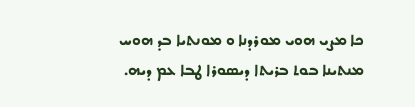ܟܐ ܡܨܝ ܗܘܝ ܡܘܪܕܢܐ ܘ ܡܘܢܬܝܐ ܒܕ ܗܘܚ ܡܢܬܝܢܐ ܒܘܬ ܒܪܝܬܐ ܕܝܣܘܪܐ ܛܒܐ ܥܡ ܕܝܗ.